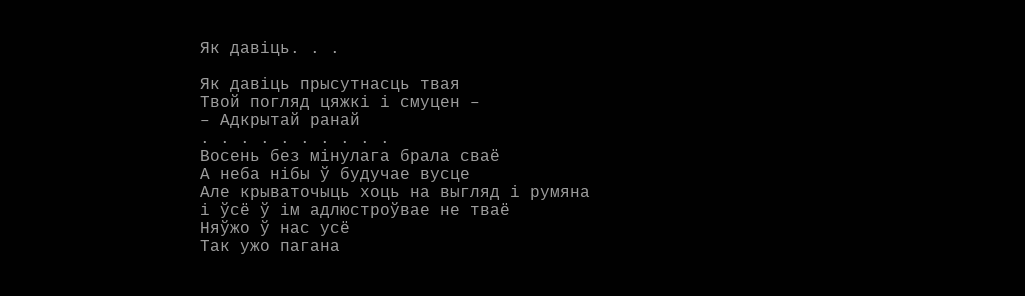Як давіць. . .

Як давіць прысутнасць твая
Твой погляд цяжкі і смуцен –
– Адкрытай ранай
. . . . . . . . . .
Восень без мінулага брала сваё
А неба нібы ў будучае вусце
Але крываточыць хоць на выгляд і румяна
і ўсё ў ім адлюстроўвае не тваё
Няўжо ў нас усё
Так ужо пагана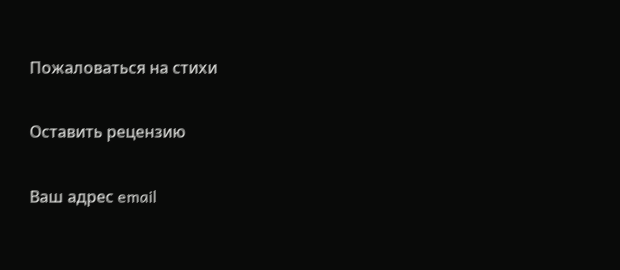Пожаловаться на стихи

Оставить рецензию

Ваш адрес email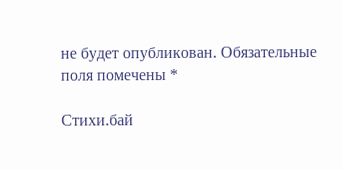не будет опубликован. Обязательные поля помечены *

Стихи.бай